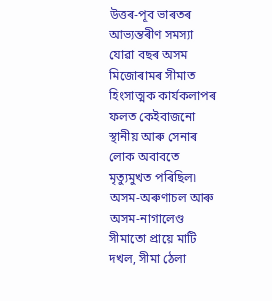উত্তৰ-পূব ভাৰতৰ আভ্যন্তৰীণ সমস্যা
যোৱা বছৰ অসম মিজোৰামৰ সীমাত হিংসাত্মক কাৰ্যকলাপৰ ফলত কেইবাজনো স্থানীয় আৰু সেনাৰ লোক অবাবতে মৃত্যুমুখত পৰিছিল৷ অসম-অৰুণাচল আৰু অসম-নাগালেণ্ড সীমাতো প্ৰায়ে মাটি দখল, সীমা ঠেলা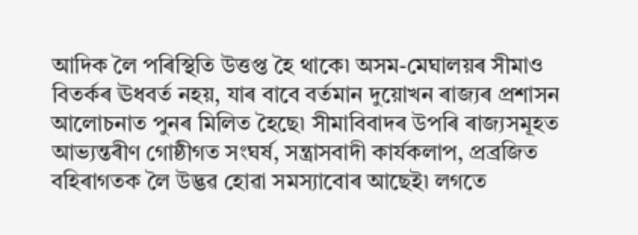আদিক লৈ পৰিস্থিতি উত্তপ্ত হৈ থাকে৷ অসম-মেঘালয়ৰ সীমাও বিতৰ্কৰ ঊধবৰ্ত নহয়, যাৰ বাবে বৰ্তমান দুয়োখন ৰাজ্যৰ প্ৰশাসন আলোচনাত পুনৰ মিলিত হৈছে৷ সীমাবিবাদৰ উপৰি ৰাজ্যসমূহত আভ্যন্তৰীণ গোষ্ঠীগত সংঘৰ্ষ, সন্ত্ৰাসবাদী কাৰ্যকলাপ, প্ৰব্ৰজিত বহিৰাগতক লৈ উদ্ভৱ হোৱা সমস্যাবোৰ আছেই৷ লগতে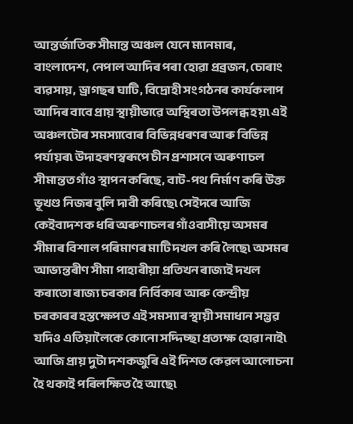আন্তৰ্জাতিক সীমান্ত অঞ্চল যেনে ম্যানমাৰ, বাংলাদেশ, নেপাল আদিৰ পৰা হোৱা প্ৰব্ৰজন, চোৰাং ব্যৱসায়, ড্ৰাগছৰ ঘাটি, বিদ্ৰোহী সংগঠনৰ কাৰ্যকলাপ আদিৰ বাবে প্ৰায় স্থায়ীভাৱে অস্থিৰতা উপলব্ধ হয়৷ এই অঞ্চলটোৰ সমস্যাবোৰ বিভিন্নধৰণৰ আৰু বিভিন্ন পৰ্যায়ৰ৷ উদাহৰণস্বৰূপে চীন প্ৰশাসনে অৰুণাচল সীমান্তত গাঁও স্থাপন কৰিছে, বাট-পথ নিৰ্মাণ কৰি উক্ত ভূখণ্ড নিজৰ বুলি দাবী কৰিছে৷ সেইদৰে আজি কেইবাদশক ধৰি অৰুণাচলৰ গাঁওবাসীয়ে অসমৰ সীমাৰ বিশাল পৰিমাণৰ মাটি দখল কৰি লৈছে৷ অসমৰ আভ্যন্তৰীণ সীমা পাহাৰীয়া প্ৰতিখন ৰাজ্যই দখল কৰাতো ৰাজ্য চৰকাৰ নিৰ্বিকাৰ আৰু কেন্দ্ৰীয় চৰকাৰৰ হস্তক্ষেপত এই সমস্যাৰ স্থায়ী সমাধান সম্ভৱ যদিও এতিয়ালৈকে কোনো সদ্দিচ্ছা প্ৰত্যক্ষ হোৱা নাই৷ আজি প্ৰায় দুটা দশকজুৰি এই দিশত কেৱল আলোচনা হৈ থকাই পৰিলক্ষিত হৈ আছে৷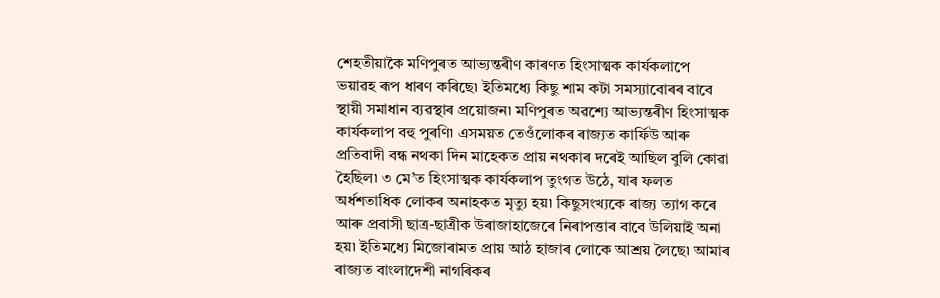শেহতীয়াকৈ মণিপুৰত আভ্যন্তৰীণ কাৰণত হিংসাত্মক কাৰ্যকলাপে ভয়াৱহ ৰূপ ধাৰণ কৰিছে৷ ইতিমধ্যে কিছু শাম কটা সমস্যাবোৰৰ বাবে স্থায়ী সমাধান ব্যৱস্থাৰ প্ৰয়োজন৷ মণিপুৰত অৱশ্যে আভ্যন্তৰীণ হিংসাত্মক কাৰ্যকলাপ বহু পুৰণি৷ এসময়ত তেওঁলোকৰ ৰাজ্যত কাৰ্ফিউ আৰু প্ৰতিবাদী বন্ধ নথকা দিন মাহেকত প্ৰায় নথকাৰ দৰেই আছিল বুলি কোৱা হৈছিল৷ ৩ মে’ত হিংসাত্মক কাৰ্যকলাপ তুংগত উঠে, যাৰ ফলত অৰ্ধশতাধিক লোকৰ অনাহকত মৃত্যু হয়৷ কিছুসংখ্যকে ৰাজ্য ত্যাগ কৰে আৰু প্ৰবাসী ছাত্ৰ-ছাত্ৰীক উৰাজাহাজেৰে নিৰাপত্তাৰ বাবে উলিয়াই অনা হয়৷ ইতিমধ্যে মিজোৰামত প্ৰায় আঠ হাজাৰ লোকে আশ্ৰয় লৈছে৷ আমাৰ ৰাজ্যত বাংলাদেশী নাগৰিকৰ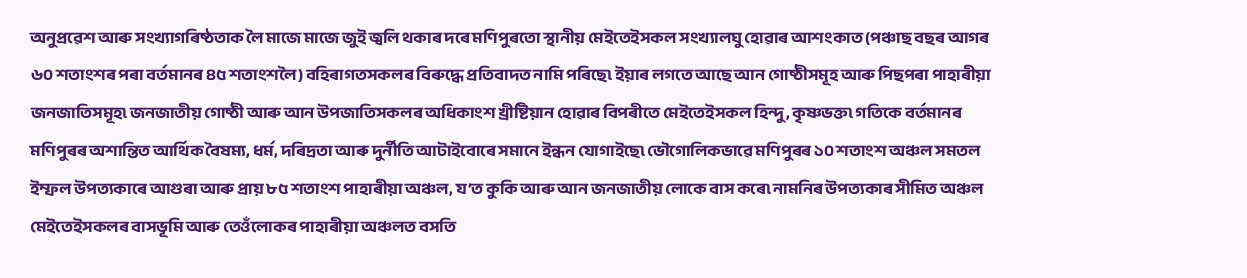অনুপ্ৰৱেশ আৰু সংখ্যাগৰিষ্ঠতাক লৈ মাজে মাজে জুই জ্বলি থকাৰ দৰে মণিপুৰতো স্থানীয় মেইতেইসকল সংখ্যালঘু হোৱাৰ আশংকাত (পঞ্চাছ বছৰ আগৰ ৬০ শতাংশৰ পৰা বৰ্তমানৰ ৪৫ শতাংশলৈ) বহিৰাগতসকলৰ বিৰুদ্ধে প্ৰতিবাদত নামি পৰিছে৷ ইয়াৰ লগতে আছে আন গোষ্ঠীসমূহ আৰু পিছপৰা পাহাৰীয়া জনজাতিসমূহ৷ জনজাতীয় গোষ্ঠী আৰু আন উপজাতিসকলৰ অধিকাংশ খ্ৰীষ্টিয়ান হোৱাৰ বিপৰীতে মেইতেইসকল হিন্দু, কৃষ্ণভক্ত৷ গতিকে বৰ্তমানৰ মণিপুৰৰ অশান্তিত আৰ্থিক বৈষম্য, ধৰ্ম, দৰিদ্ৰতা আৰু দুৰ্নীতি আটাইবোৰে সমানে ইন্ধন যোগাইছে৷ ভৌগোলিকভাৱে মণিপুৰৰ ১০ শতাংশ অঞ্চল সমতল ইম্ফল উপত্যকাৰে আগুৰা আৰু প্ৰায় ৮৫ শতাংশ পাহাৰীয়া অঞ্চল, য’ত কুকি আৰু আন জনজাতীয় লোকে বাস কৰে৷ নামনিৰ উপত্যকাৰ সীমিত অঞ্চল মেইতেইসকলৰ বাসভূমি আৰু তেওঁলোকৰ পাহাৰীয়া অঞ্চলত বসতি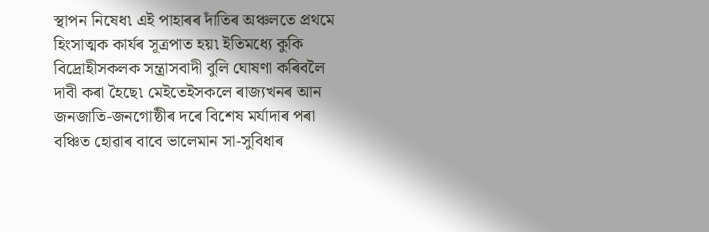স্থাপন নিষেধ৷ এই পাহাৰৰ দাঁতিৰ অঞ্চলতে প্ৰথমে হিংসাত্মক কাৰ্যৰ সূত্ৰপাত হয়৷ ইতিমধ্যে কুকি বিদ্ৰোহীসকলক সন্ত্ৰাসবাদী বুলি ঘোষণা কৰিবলৈ দাবী কৰা হৈছে৷ মেইতেইসকলে ৰাজ্যখনৰ আন জনজাতি-জনগোষ্ঠীৰ দৰে বিশেষ মৰ্যাদাৰ পৰা বঞ্চিত হোৱাৰ বাবে ভালেমান সা-সুবিধাৰ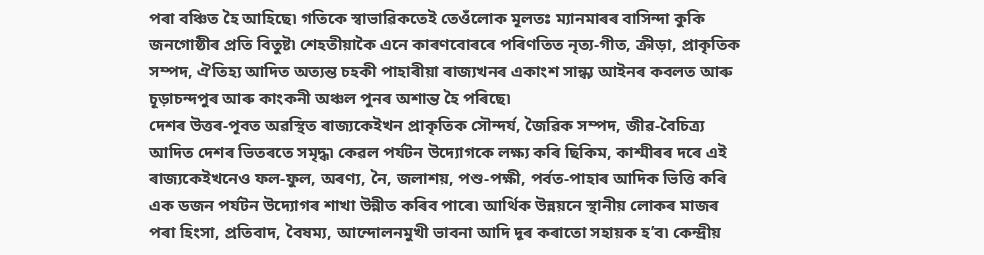পৰা বঞ্চিত হৈ আহিছে৷ গতিকে স্বাভাৱিকতেই তেওঁলোক মূলতঃ ম্যানমাৰৰ বাসিন্দা কুকি জনগোষ্ঠীৰ প্ৰতি বিতুষ্ট৷ শেহতীয়াকৈ এনে কাৰণবোৰৰে পৰিণতিত নৃত্য-গীত, ক্ৰীড়া, প্ৰাকৃতিক সম্পদ, ঐতিহ্য আদিত অত্যন্ত চহকী পাহাৰীয়া ৰাজ্যখনৰ একাংশ সান্ধ্য আইনৰ কবলত আৰু চূড়াচন্দপুৰ আৰু কাংকনী অঞ্চল পুনৰ অশান্ত হৈ পৰিছে৷
দেশৰ উত্তৰ-পূবত অৱস্থিত ৰাজ্যকেইখন প্ৰাকৃতিক সৌন্দৰ্য, জৈৱিক সম্পদ, জীৱ-বৈচিত্ৰ্য আদিত দেশৰ ভিতৰতে সমৃদ্ধ৷ কেৱল পৰ্যটন উদ্যোগকে লক্ষ্য কৰি ছিকিম, কাশ্মীৰৰ দৰে এই ৰাজ্যকেইখনেও ফল-ফুল, অৰণ্য, নৈ, জলাশয়, পশু-পক্ষী, পৰ্বত-পাহাৰ আদিক ভিত্তি কৰি এক ডজন পৰ্যটন উদ্যোগৰ শাখা উন্নীত কৰিব পাৰে৷ আৰ্থিক উন্নয়নে স্থানীয় লোকৰ মাজৰ পৰা হিংসা, প্ৰতিবাদ, বৈষম্য, আন্দোলনমুখী ভাবনা আদি দূৰ কৰাতো সহায়ক হ’ব৷ কেন্দ্ৰীয়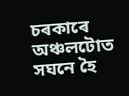চৰকাৰে অঞ্চলটোত সঘনে হৈ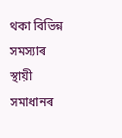থকা বিভিন্ন সমস্যাৰ স্থায়ী সমাধানৰ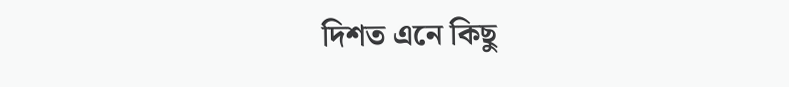দিশত এনে কিছু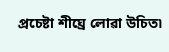প্ৰচেষ্টা শীঘ্ৰে লোৱা উচিত৷